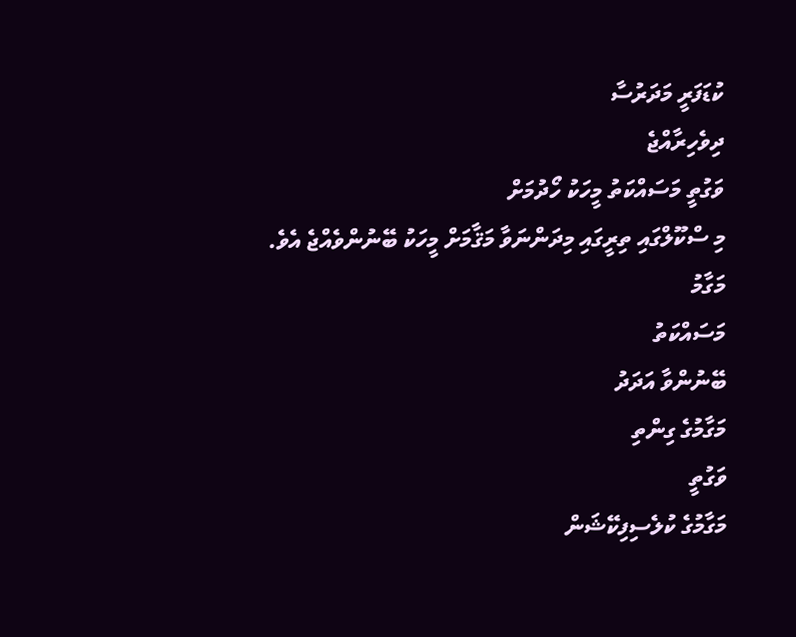ކުޑަފަރީ މަދަރުސާ
ދިވެހިރާއްޖެ
ވަގުތީ މަސައްކަތު މީހަކު ހޯދުމަށް
މި ސްކޫލްގައި ތިރީގައި މިދަންނަވާ މަޤާމަށް މީހަކު ބޭނުންވެއްޖެ އެވެ.
މަގާމު
މަސައްކަތު
ބޭނުންވާ އަދަދު
މަގާމުގެ ގިންތި
ވަގުތީ
މަގާމުގެ ކުލެސިފިކޭޝަން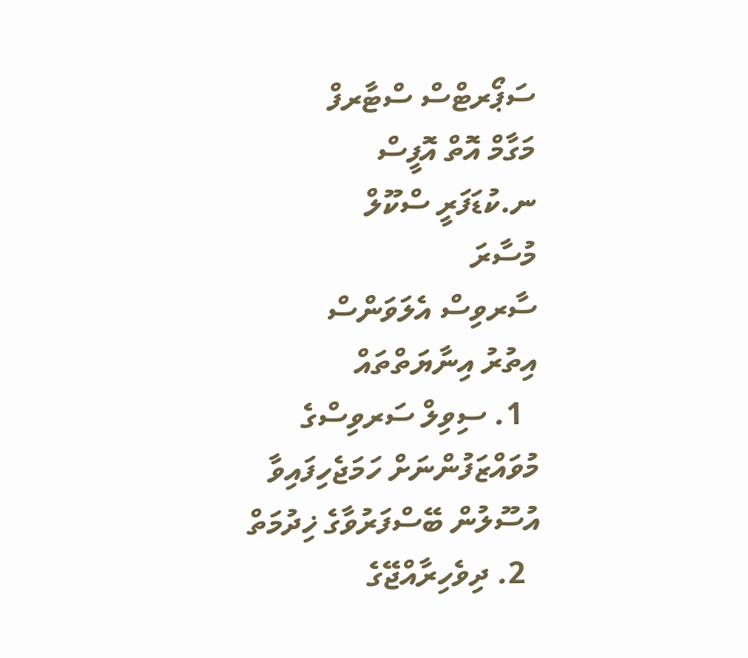ސަޕޯރޓްސް ސްޓާރފް
މަގާމް އޮތް އޮފީސް
ނ.ކުޑަފަރީ ސްކޫލް
މުސާރަ
ސާރވިސް އެލަވަންސް
އިތުރު އިނާޔަތްތައް
  1. ސިވިލް ސަރވިސްގެ މުވައްޒަފުންނަށް ހަމަޖެހިފައިވާ އުސޫލުން ބޭސްފަރުވާގެ ޚިދުމަތް
  2. ދިވެހިރާއްޖޭގެ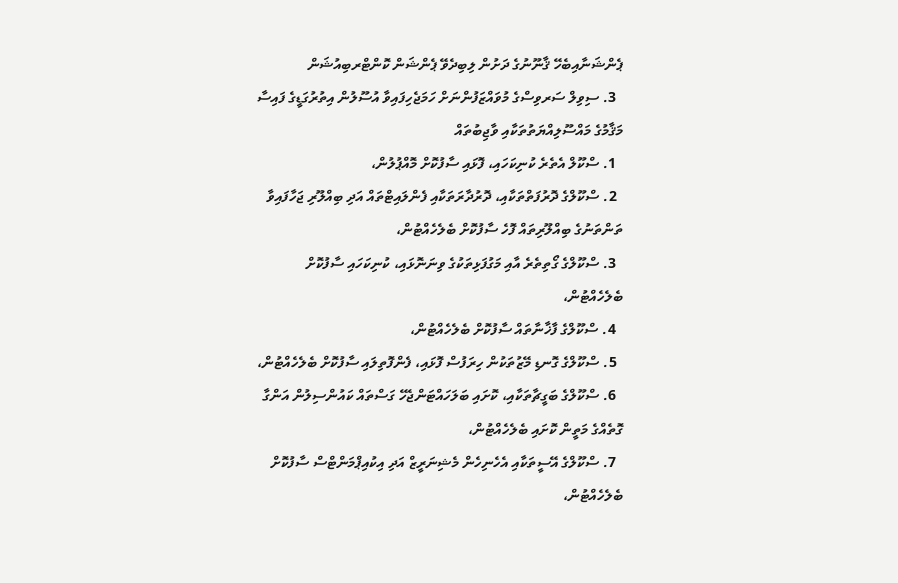ޕެންޝަނާއިބެހޭ ޤާނޫނުގެ ދަށުން ލިބިދެވޭ ޕެންޝަން ކޮންޓްރބިއުޝަން
  3. ސިވިލް ސަރވިސްގެ މުވައްޒަފުންނަށް ހަމަޖެހިފައިވާ އުސޫލުން އިތުރުގަޑީގެ ފައިސާ
މަޤާމުގެ މައްސޫލިއްޔަތުތަކާއި ވާޖިބުތައް
  1. ސްކޫލް އެތެރެ ކުނިކަހައި، ފޮޅައި ސާފުކޮށް މޮއްޕުލުން،
  2. ސްކޫލްގެ ދޮރުފަތްތަކާއި، ދޮރުދާރަތަކާއި ފެންލައިޓްތައް އަދި ބިއްލޫރި ޖަހާފައިވާ ތަންތަނުގެ ބިއްލޫރިތައް ފޮހެ ސާފުކޮށް ބެލެހެއްޓުން،
  3. ސްކޫލްގެ ގޯތިތެރެ އާއި މަގުފަޅިތަކުގެ ވިނަނޮޅައި، ކުނިކަހައި ސާފުކޮށް ބެލެހެއްޓުން،
  4. ސްކޫލްގެ ފާޚާނާތައް ސާފުކޮށް ބެލެހެއްޓުން،
  5. ސްކޫލްގެ ގޮނޑި މޭޒުތަކުން ހިރަފުސް ފޮޅައި، ފެންފޮތިލައި ސާފުކޮށް ބެލެހެއްޓުން،
  6. ސްކޫލްގެ ބަގީޗާތަކާއި، ކޮށައި ބަލަހައްޓަންޖެހޭ ގަސްތައް ކައުންސިލުން އަންގާ ގޮތެއްގެ މަތީން ކޮށައި ބެލެހެއްޓުން،
  7. ސްކޫލްގެ އޭސީތަކާއި އެހެނިހެން މެޝިނަރީޒް އަދި އިކުއިޕްމަންޓްސް ސާފުކޮށް ބެލެހެއްޓުން،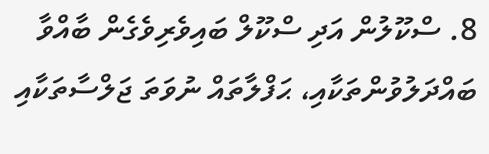8. ސްކޫލުން އަދި ސްކޫލް ބައިވެރިވެގެން ބާއްވާ ބައްދަލުވުންތަކާއި، ޙަފްލާތައް ނުވަތަ ޖަލްސާތަކާއި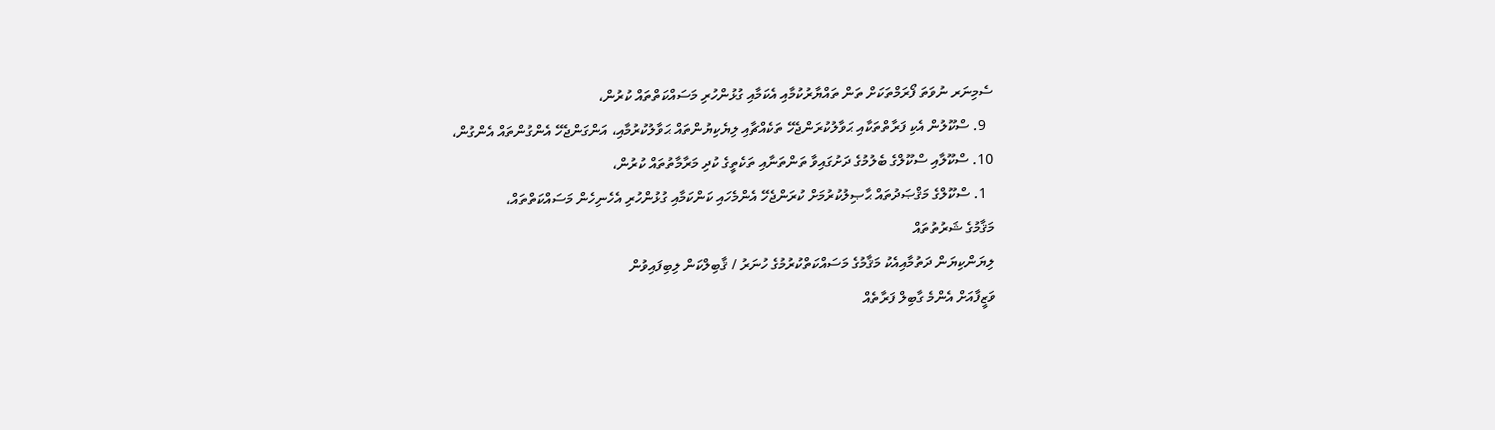ސެމިނަރ ނުވަތަ ފޯރަމްތަކަށް ތަން ތައްޔާރުކުމާއި އެކަމާއި ގުޅުންހުރި މަސައްކަތްތައް ކުރުން،
  9. ސްކޫލުން އެކި ފަރާތްތަކާއި ޙަވާލުކުރަންޖެހޭ ތަކެއްޗާއި ލިޔެކިޔުންތައް ޙަވާލުކުރުމާއި، އަންގަންޖެހޭ އެންގުންތައް އެންގުން،
10. ސްކޫލާއި ސްކޫލްގެ ބެލުމުގެ ދަށުގައިވާ ތަންތަނާއި ތަކެތީގެ ކުދި މަރާމާތުތައް ކުރުން،
  1. ސްކޫލްގެ މަޤްޞަދުތައް ޙާޞިލުކުރުމަށް ކުރަންޖެހޭ އެންމެހައި ކަންކަމާއި ގުޅުންހުރި އެހެނިހެން މަސައްކަތްތައް،
މަޤާމުގެ ޝަރުތުތައް
ލިޔަންކިޔަން ދަތުމާއިއެކު މަޤާމުގެ މަސައްކަތްކުރުމުގެ ހުނަރު / ޤާބިލްކަން ލިބިފައިވުން
ވަޒީފާއަށް އެންމެ ގާބިލް ފަރާތެއް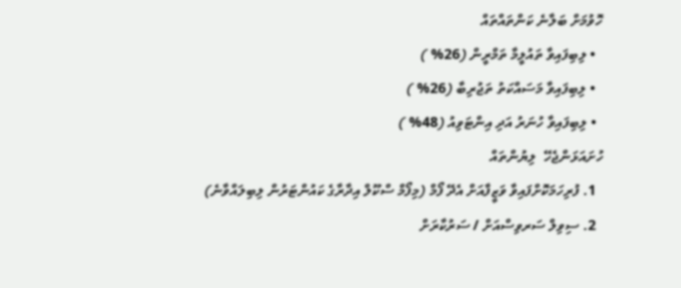ހޮވުމަށް ބަލާނެ ކަންތައްތައް
  • ލިބިފައިވާ ތައުލީމާ ތަމްރީން (26% )
  • ލިބިފައިވާ މަސައްކަތު ތަޖުރިބާ (26% )
  • ލިބިފައިވާ ހުނަރު އަދި އިންޓަވިއު (48% )
ހުށައަޅަންޖެހޭ  ލިޔުންތައް
  1. ފުރިހަމަކޮށްފައިވާ ވަޒީފާއަށް އެދޭ ފޯމް (މިފޯމް ސްކޫލް އިދާރާގެ ކައުންޓަރުން ލިބިލައްވާނެ)
  2. ސިވިލް ސަރވިސްއަށް / ސަރުކާރަށް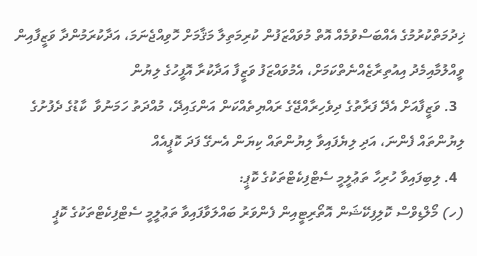ޚިދުމަތްކުރުމުގެ އެއްބަސްވުމެއް އޮތް މުވައްޒަފުން ކުރިމަތިލާ މަޤާމަށް ހޮވިއްޖެނަމަ، އަދާކުރަމުންދާ ވަޒީފާއިން ވީއްލުމާއިމެދު އިއުތިރާޒެއްނެތްކަމަށް، އެމުވައްޒަފު ވަޒީފާ އަދާކުރާ އޮފީހުގެ ލިޔުން
  3. ވަޒީފާއަށް އެދޭ ފަރާތުގެ ދިވެހިރާއްޖޭގެ ރައްޔިތެއްކަން އަންގައިދޭ، މުއްދަތު ހަމަނުވާ  ކާޑުގެ ދެފުށުގެ ލިޔުންތައް ފެންނަ، އަދި ލިޔެފައިވާ ލިޔުންތައް ކިޔަން އެނގޭ ފަދަ ކޮޕީއެއް
  4. ލިބިފައިވާ ހުރިހާ ތަޢުލީމީ ސެޓްފިކެޓްތަކުގެ ކޮޕީ:
(ހ) މޯލްޑިވްސް ކޮލިފިކޭޝަން އޮތޯރިޓީއިން ފެންވަރު ބައްލަވާފައިވާ ތަޢުލީމީ ސެޓްފިކެޓްތަކުގެ ކޮޕީ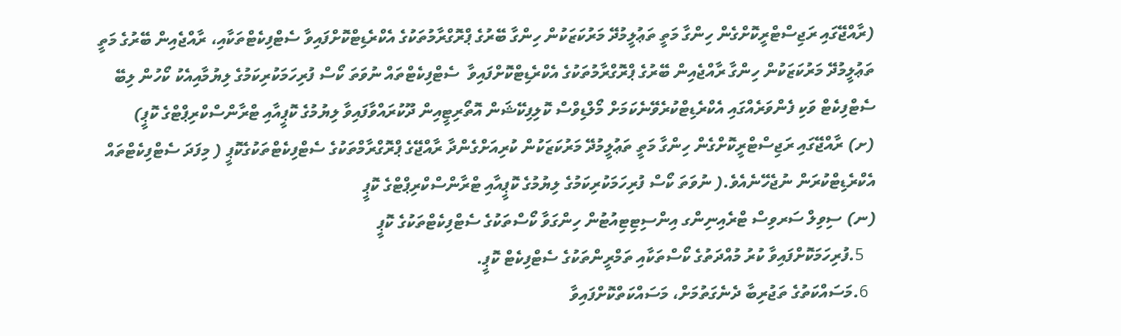(ރާއްޖޭގައި ރަޖިސްޓްރީކޮށްގެން ހިންގާ މަތީ ތަޢުލީމުދޭ މަރުކަޒަކުން ހިންގާ ބޭރުގެ ޕްރޮގްރާމުތަކުގެ އެކްރެޑިޓްކޮށްފައިވާ ސެޓްފިކެޓްތަކާއި، ރާއްޖެއިން ބޭރުގެ މަތީ ތަޢުލީމުދޭ މަރުކަޒަކުން ހިންގާ ރާއްޖެއިން ބޭރުގެ ޕްރޮގްރާމުތަކުގެ އެކްރެޑިޓްކޮށްފައިވާ  ސެޓްފިކެޓްތައް ނުވަތަ ކޯސް ފުރިހަމަކުރިކަމުގެ ލިޔުމާއިއެކު ކޯހުން ލިބޭ ސެޓްފިކެޓް ވަކި ފެންވަރެއްގައި އެކްރެޑިޓްކުރެވޭނެކަމަށް މޯލްޑިވްސް ކޮލިފިކޭޝަން އޮތޯރިޓީއިން ދޫކުރައްވާފައިވާ ލިޔުމުގެ ކޮޕީއާއި ޓްރާންސްކްރިޕްޓްގެ ކޮޕީ)
(ށ) ރާއްޖޭގައި ރަޖިސްޓްރީކޮށްގެން ހިންގާ މަތީ ތަޢުލީމުދޭ މަރުކަޒަކުން ކުރިއަށްގެންދާ ރާއްޖޭގެ ޕްރޮގްރާމްތަކުގެ ސެޓްފިކެޓްތަކުގެކޮޕީ ( މިފަދަ ސެޓްފިކެޓްތައް އެކްރެޑިޓްކުރަން ނުޖެހޭނެއެވެ.( ނުވަތަ ކޯސް ފުރިހަމަކުރިކަމުގެ ލިޔުމުގެ ކޮޕީއާއި ޓްރާންސްކްރިޕްޓްގެ ކޮޕީ
(ނ) ސިވިލް ސަރވިސް ޓްރެއިނިންގ އިންސިޓިޓިއުޓުން ހިންގަވާ ކޯސްތަކުގެ ސެޓްފިކެޓްތަކުގެ ކޮޕީ
   5.ފުރިހަމަކޮށްފައިވާ ކުރު މުއްދަތުގެ ކޯސްތަކާއި ތަމްރީންތަކުގެ ސެޓްފިކެޓް ކޮޕީ.
  6.މަސައްކަތުގެ ތަޖުރިބާ ދެނެގަތުމަށް، މަސައްކަތްކޮށްފައިވާ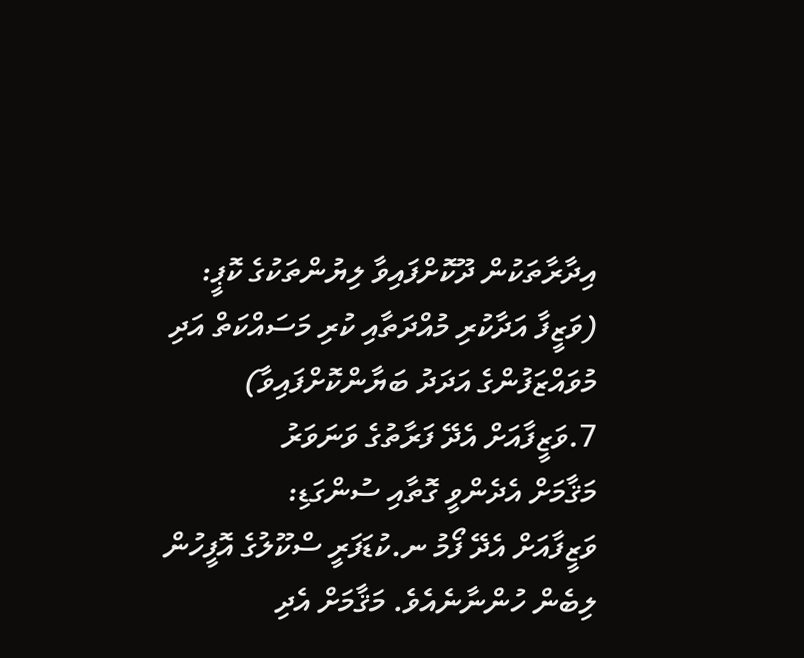އިދާރާތަކުން ދޫކޮށްފައިވާ ލިޔުންތަކުގެ ކޮޕީ: (ވަޒީފާ އަދާކުރި މުއްދަތާއި ކުރި މަސައްކަތް އަދި މުވައްޒަފުންގެ އަދަދު ބަޔާންކޮށްފައިވާ)
7.ވަޒީފާއަށް އެދޭ ފަރާތުގެ ވަނަވަރު
މަޤާމަށް އެދެންވީ ގޮތާއި ސުންގަޑި:
ވަޒީފާއަށް އެދޭ ފޯމު ނ.ކުޑަފަރީ ސްކޫލުގެ އޮފީހުން ލިބެން ހުންނާނެއެވެ. މަޤާމަށް އެދި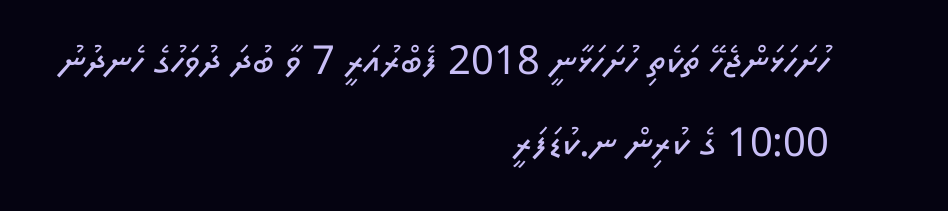ހުށަހަޅަންޖެހޭ ތަކެތި ހުށަހަޅާނީ 2018 ފެބްރުއަރީ 7 ވާ ބުދަ ދުވަހުގެ ހެނދުނު 10:00 ގެ ކުރިން ނ.ކުޑަފަރީ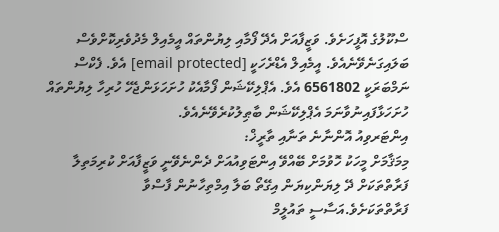ސްކޫލުގެ އޮފީހަށެވެ. ވަޒީފާއަށް އެދޭ ފޯމާއި ލިޔުންތައް އީމެއިލް މެދުވެރިކޮށްވެސް ބަލައިގަނެވޭނެއެވެ. އީމެއިލް އެޑްރެހަކީ [email protected] އެވެ. ފެކްސް ނަމްބަރަކީ 6561802 އެވެ. އެޕްލިކޭޝަން ފޯމާއެކު ހުށަހަޅަންޖެހޭ ހުރިހާ ލިޔުންތައް ހުށަހަޅާފައިނުވާނަމަ އެޕްލިކޭޝަން ބާޠިލުކުރެވޭނެއެވެ.
އިންޓަރވިއު އޮންނާނެ ތަނާއި ތާރީޚް:
މިމަޤާމަށް މީހަކު ހޮވުމަށް ބޭއްވޭ އިންޓަވިއުއަށް ދެންނެވޭނީ ވަޒީފާއަށް ކުރިމަތިލާ ފަރާތްތަކަށް ދޭ ލިޔަންކިޔަން އިގޭތޯ ބަލާ އިމްތިހާނުން ފާސްވާ ފަރާތްތަކަށެވެ.އަސާސީ ތައުލީމް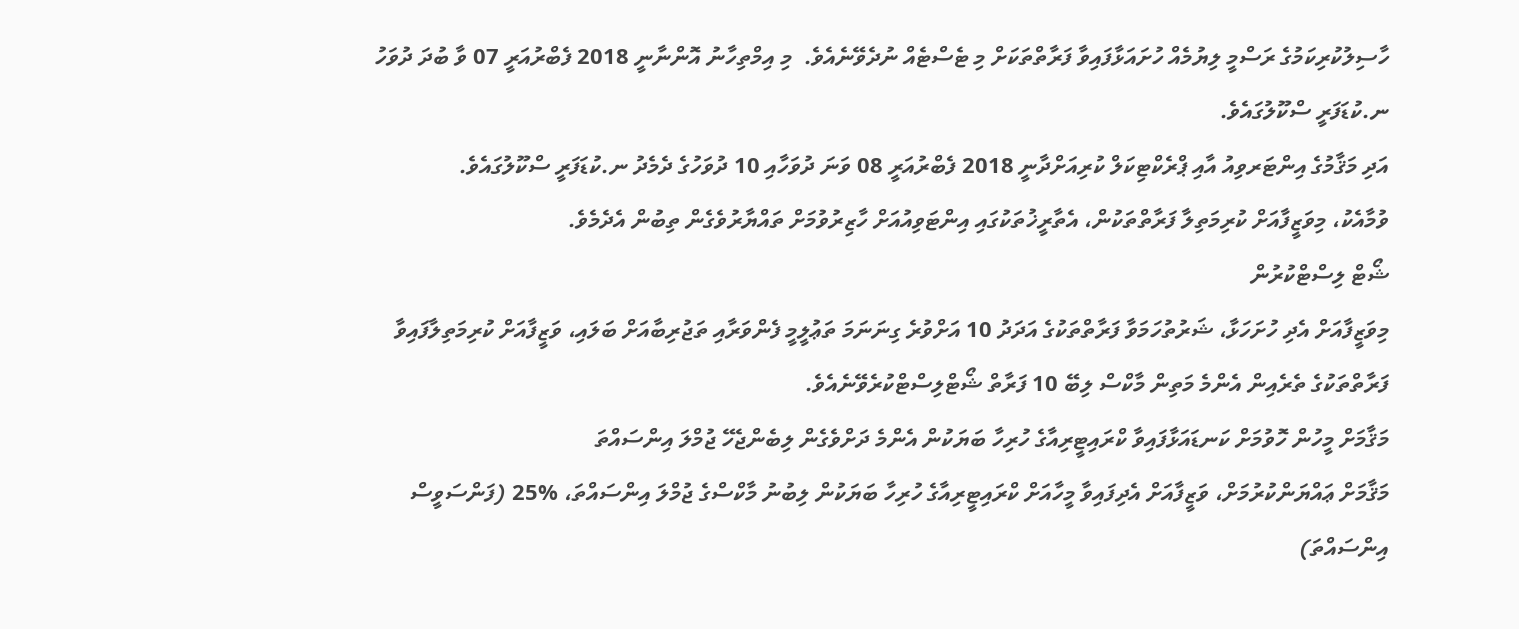ހާސިލުކުރިކަމުގެ ރަސްމީ ލިޔުމެއް ހުށައަޅާފައިވާ ފަރާތްތަކަށް މި ޓެސްޓެއް ނުދެވޭނެއެވެ.  މި އިމްތިހާނު އޮންނާނީ 2018 ފެބްރުއަރީ 07 ވާ ބުދަ ދުވަހު ނ.ކުޑަފަރީ ސްކޫލުގައެވެ.
އަދި މަޤާމުގެ އިންޓަރވިއު އާއި ޕްރެކްޓިކަލް ކުރިއަށްދާނީ 2018 ފެބްރުއަރީ 08 ވަނަ ދުވަހާއި 10 ދުވަހުގެ ދެމެދު ނ.ކުޑަފަރީ ސްކޫލުގައެވެ.
ވުމާއެކު، މިވަޒީފާއަށް ކުރިމަތިލާ ފަރާތްތަކުން، އެތާރީޚުތަކުގައި އިންޓަވިއުއަށް ހާޒިރުވުމަށް ތައްޔާރުވެގެން ތިބުން އެދެމެވެ.
ޝޯޓް ލިސްޓްކުރުން
މިވަޒީފާއަށް އެދި ހުށަހަޅާ، ޝަރުތުހަމަވާ ފަރާތްތަކުގެ އަދަދު 10 އަށްވުރެ ގިނަނަމަ ތަޢުލީމީ ފެންވަރާއި ތަޖުރިބާއަށް ބަލައި، ވަޒީފާއަށް ކުރިމަތިލާފައިވާ ފަރާތްތަކުގެ ތެރެއިން އެންމެ މަތިން މާކްސް ލިބޭ 10 ފަރާތް ޝޯޓްލިސްޓްކުރެވޭނެއެވެ.
މަޤާމަށް މީހުން ހޮވުމަށް ކަނޑައަޅާފައިވާ ކްރައިޓީރިއާގެ ހުރިހާ ބަޔަކުން އެންމެ ދަށްވެގެން ލިބެންޖެހޭ ޖުމްލަ އިންސައްތަ
މަޤާމަށް ޢައްޔަންކުރުމަށް، ވަޒީފާއަށް އެދިފައިވާ މީހާއަށް ކްރައިޓީރިއާގެ ހުރިހާ ބަޔަކުން ލިބުނު މާކްސްގެ ޖުމްލަ އިންސައްތަ، %25 (ފަންސަވީސް އިންސައްތަ)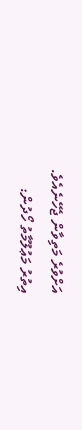އަށްވުރެ މަތިވާން ޖެހޭނެއެވެ.
އިތުރު މަޢުލޫމާތު ހޯދުން: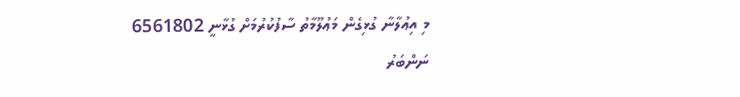މި އިޢުލާނާ ގުޅިގެން މަޢުލޫމާތު ސާފުކުރުމަށް ގުޅާނީ 6561802 ނަންބަރު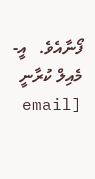ފޯނާއެވެ.   އީ-މެއިލް ކުރާނީ [email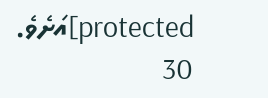protected]އަށެވެ.
30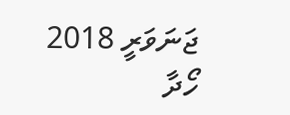ޖަނަވަރީ 2018
ހޯދާ